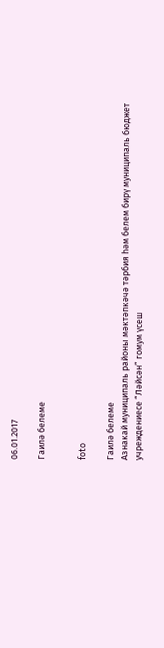06.01.2017

Гаилә белеме


foto

Гаилә белеме
Азнакай муниципаль районы мәктәпкәчә тәрбия hәм белем бирү муниципаль бюджет учреждениесе “Ләйсән” гомум үсеш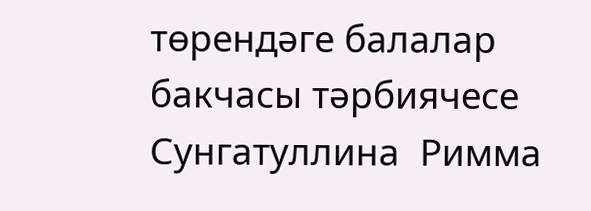төрендәге балалар бакчасы тәрбиячесе Сунгатуллина  Римма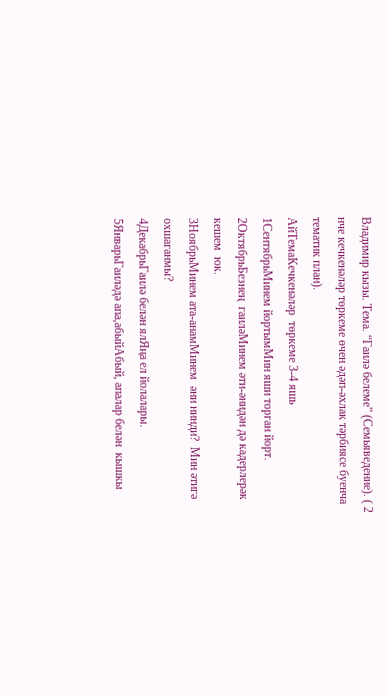Владимир кызы. Тема. “Гаилә белеме” (Семьяведение). ( 2 нче кечкенәләр төркеме өчен әдәп-әхлак тәрбиясе буенча тематик план).
АйТемаКечкенәләр  төркеме 3-4 яшь
1СентябрьМинем йортымМин яши торган йорт.
2ОктябрьБезнең  гаиләМинем әти-әнидән дә кадерлерәк кешем  юк.
3НоябрьМинем ата-анамМинем  әни нинди?  Мин әтигә охшаганмы?
4ДекабрьГаилә белән ялЯңа ел йолалары.
5ЯнварьГаиләдә апа,абыйАбый, апалар белән  кышкы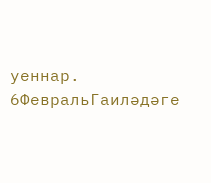уеннар.
6ФевральГаиләдәге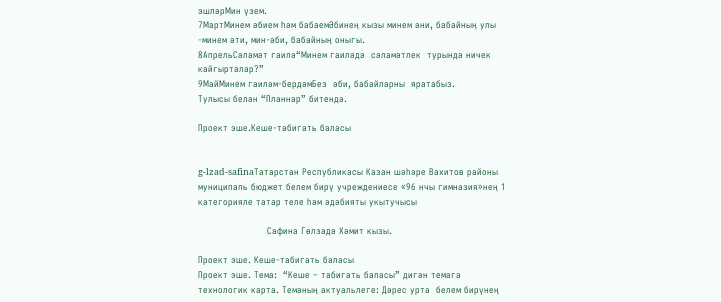эшләрМин үзем.
7МартМинем әбием һәм бабаемӘбинең кызы минем әни, бабайның улы -минем әти, мин-әби, бабайның оныгы.
8АпрельСәламәт гаилә“Минем гаиләдә  сәламәтлек  турында ничек  кайгырталар?”
9МайМинем гаиләм-бердәмБез  әби, бабайларны  яратабыз.
Тулысы белән “Планнар” битендә.

Проект эше.Кеше-табигать баласы


g-lzad-safinaТатарстан Республикасы Казан шәһәре Вахитов районы муниципаль бюджет белем бирү учреждениесе «96 нчы гимназия»нең 1 категорияле татар теле һәм әдәбияты укытучысы

                       Сафина Гөлзадә Хәмит кызы.

Проект эше. Кеше-табигать баласы
Проект эше. Тема:  “Кеше – табигать баласы” дигән темага технологик карта. Теманың актуальлеге: Дәрес урта  белем бирүнең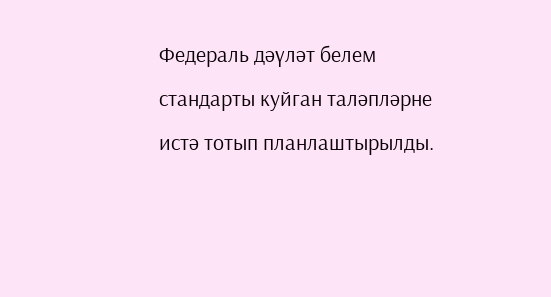Федераль дәүләт белем стандарты куйган таләпләрне истә тотып планлаштырылды.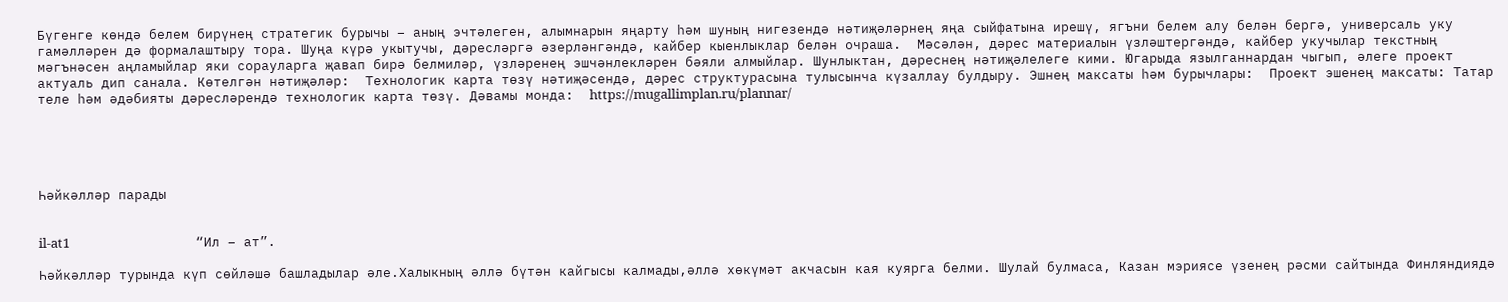Бүгенге көндә белем бирүнең стратегик бурычы – аның эчтәлеген, алымнарын яңарту һәм шуның нигезендә нәтиҗәләрнең яңа сыйфатына ирешү, ягъни белем алу белән бергә, универсаль уку гамәлләрен дә формалаштыру тора. Шуңа күрә укытучы, дәресләргә әзерләнгәндә, кайбер кыенлыклар белән очраша.  Мәсәлән, дәрес материалын үзләштергәндә, кайбер укучылар текстның мәгънәсен аңламыйлар яки сорауларга җавап бирә белмиләр, үзләренең эшчәнлекләрен бәяли алмыйлар. Шунлыктан, дәреснең нәтиҗәлелеге кими. Югарыда язылганнардан чыгып, әлеге проект актуаль дип санала. Көтелгән нәтиҗәләр:  Технологик карта төзү нәтиҗәсендә, дәрес структурасына тулысынча күзаллау булдыру. Эшнең максаты һәм бурычлары:  Проект эшенең максаты: Татар теле һәм әдәбияты дәресләрендә технологик карта төзү. Дәвамы монда:  https://mugallimplan.ru/plannar/





Һәйкәлләр парады


il-at1                                          “Ил – ат”.

Һәйкәлләр турында күп сөйләшә башладылар әле.Халыкның әллә бүтән кайгысы калмады,әллә хөкүмәт акчасын кая куярга белми. Шулай булмаса, Казан мэриясе үзенең рәсми сайтында Финляндиядә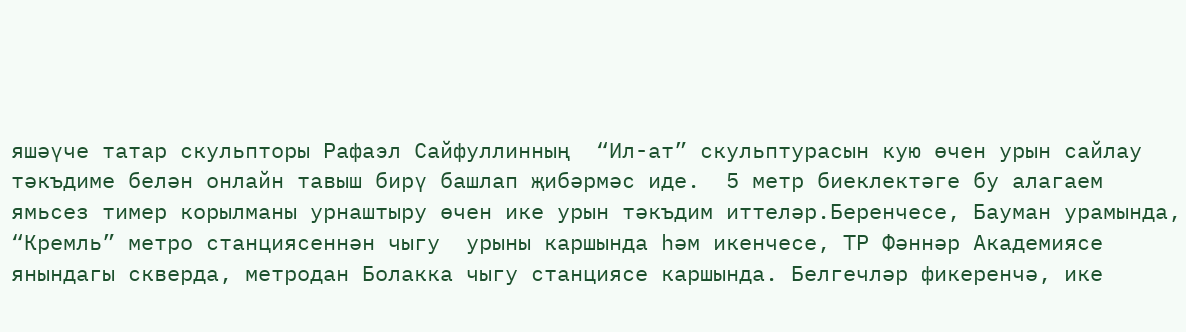яшәүче татар скульпторы Рафаэл Сайфуллинның  “Ил-ат” скульптурасын кую өчен урын сайлау тәкъдиме белән онлайн тавыш бирү башлап җибәрмәс иде.  5 метр биеклектәге бу алагаем ямьсез тимер корылманы урнаштыру өчен ике урын тәкъдим иттеләр.Беренчесе, Бауман урамында, “Кремль” метро станциясеннән чыгу  урыны каршында һәм икенчесе, ТР Фәннәр Академиясе янындагы скверда, метродан Болакка чыгу станциясе каршында. Белгечләр фикеренчә, ике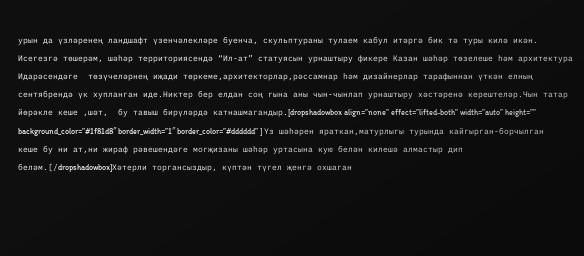урын да үзләренең ландшафт үзенчәлекләре буенча, скульптураны тулаем кабул итәргә бик тә туры килә икән. Исегезгә төшерәм, шәһәр территориясендә “Ил-ат” статуясын урнаштыру фикере Казан шәһәр төзелеше һәм архитектура Идарәсендәге  төзүчеләрнең иҗади төркеме,архитекторлар,рәссамнар һәм дизайнерлар тарафыннан үткән елның сентябрендә үк хупланган иде.Никтер бер елдан соң гына аны чын-чынлап урнаштыру хәстәренә керештеләр.Чын татар йөрәкле кеше ,шәт,  бу тавыш бирүләрдә катнашмагандыр.[dropshadowbox align=”none” effect=”lifted-both” width=”auto” height=”” background_color=”#1f81d8″ border_width=”1″ border_color=”#dddddd” ] Үз шәһәрен яраткан,матурлыгы турында кайгырган-борчылган кеше бу ни ат,ни жираф рәвешендәге могҗизаны шәһәр уртасына кую белән килешә алмастыр дип беләм.[/dropshadowbox]Хәтерли торгансыздыр, күптән түгел җенгә охшаган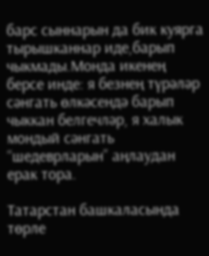барс сыннарын да бик куярга тырышканнар иде,барып чыкмады.Монда икенең берсе инде: я безнең түрәләр сәнгать өлкәсендә барып чыккан белгечләр, я халык мондый сәнгать “шедеврларын” аңлаудан ерак тора.

Татарстан башкаласында төрле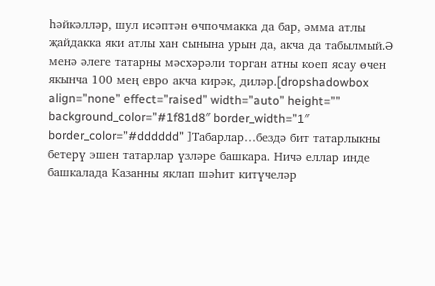һәйкәлләр, шул исәптән өчпочмакка да бар, әмма атлы җайдакка яки атлы хан сынына урын да, акча да табылмый.Ә менә әлеге татарны мәсхәрәли торган атны коеп ясау өчен якынча 100 мең евро акча кирәк, диләр.[dropshadowbox align=”none” effect=”raised” width=”auto” height=”” background_color=”#1f81d8″ border_width=”1″ border_color=”#dddddd” ]Табарлар…бездә бит татарлыкны бетерү эшен татарлар үзләре башкара. Ничә еллар инде башкалада Казанны яклап шәһит китүчеләр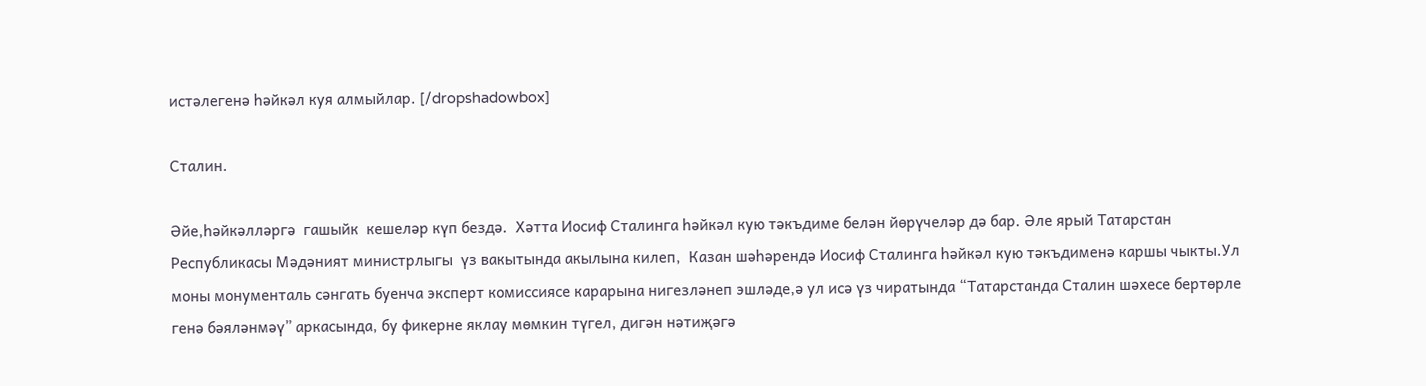истәлегенә һәйкәл куя алмыйлар. [/dropshadowbox]

Сталин.

Әйе,һәйкәлләргә  гашыйк  кешеләр күп бездә.  Хәтта Иосиф Сталинга һәйкәл кую тәкъдиме белән йөрүчеләр дә бар. Әле ярый Татарстан Республикасы Мәдәният министрлыгы  үз вакытында акылына килеп,  Казан шәһәрендә Иосиф Сталинга һәйкәл кую тәкъдименә каршы чыкты.Ул моны монументаль сәнгать буенча эксперт комиссиясе карарына нигезләнеп эшләде,ә ул исә үз чиратында “Татарстанда Сталин шәхесе бертөрле генә бәяләнмәү” аркасында, бу фикерне яклау мөмкин түгел, дигән нәтиҗәгә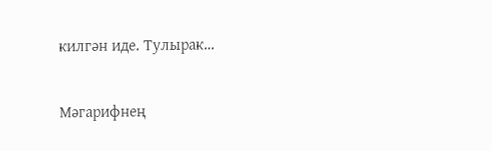килгән иде. Тулырак…

Мәгарифнең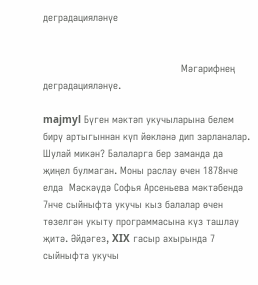деградацияләнүе


                                              Мәгарифнең деградацияләнүе.

majmyl Бүген мәктәп укучыларына белем бирү артыгыннан күп йөкләнә дип зарланалар. Шулай микән? Балаларга бер заманда да җиңел булмаган. Моны раслау өчен 1878нче елда  Мәскәүдә Софья Арсеньева мәктәбендә 7нче сыйныфта укучы кыз балалар өчен төзелгән укыту программасына күз ташлау җитә. Әйдәгез, XIX гасыр ахырында 7 сыйныфта укучы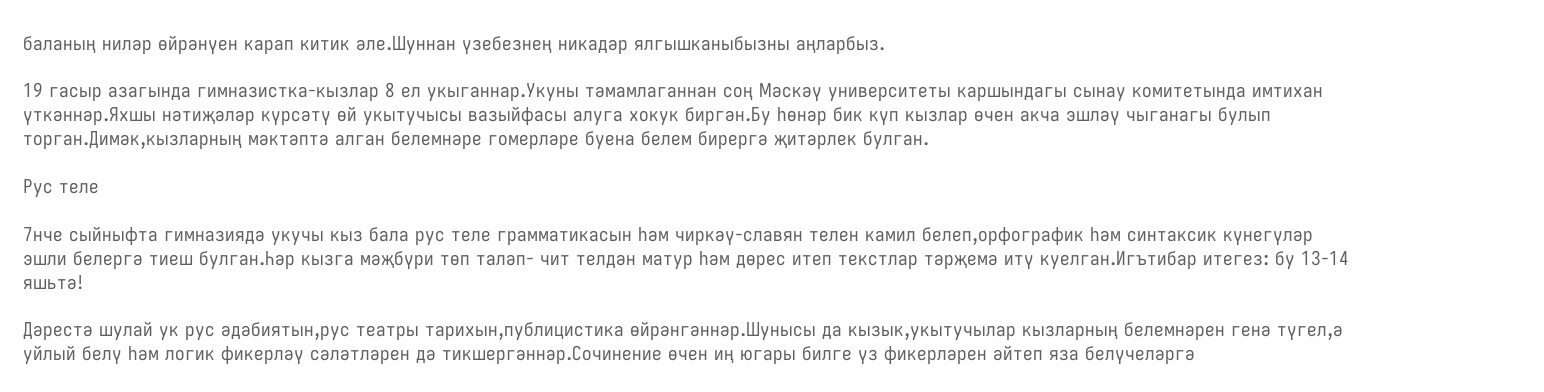баланың ниләр өйрәнүен карап китик әле.Шуннан үзебезнең никадәр ялгышканыбызны аңларбыз.

19 гасыр азагында гимназистка-кызлар 8 ел укыганнар.Укуны тәмамлаганнан соң Мәскәү университеты каршындагы сынау комитетында имтихан үткәннәр.Яхшы нәтиҗәләр күрсәтү өй укытучысы вазыйфасы алуга хокук биргән.Бу һөнәр бик күп кызлар өчен акча эшләү чыганагы булып торган.Димәк,кызларның мәктәптә алган белемнәре гомерләре буена белем бирергә җитәрлек булган.

Рус теле

7нче сыйныфта гимназиядә укучы кыз бала рус теле грамматикасын һәм чиркәү-славян телен камил белеп,орфографик һәм синтаксик күнегүләр эшли белергә тиеш булган.Һәр кызга мәҗбүри төп таләп- чит телдән матур һәм дөрес итеп текстлар тәрҗемә итү куелган.Игътибар итегез: бу 13-14 яшьтә!

Дәрестә шулай ук рус әдәбиятын,рус театры тарихын,публицистика өйрәнгәннәр.Шунысы да кызык,укытучылар кызларның белемнәрен генә түгел,ә уйлый белү һәм логик фикерләү сәләтләрен дә тикшергәннәр.Сочинение өчен иң югары билге үз фикерләрен әйтеп яза белүчеләргә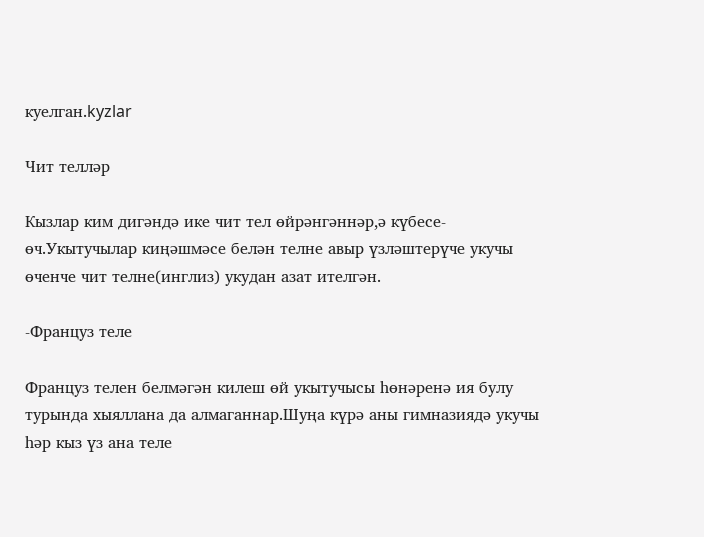куелган.kyzlar

Чит телләр

Кызлар ким дигәндә ике чит тел өйрәнгәннәр,ә күбесе-өч.Укытучылар киңәшмәсе белән телне авыр үзләштерүче укучы  өченче чит телне(инглиз) укудан азат ителгән.

-Француз теле

Француз телен белмәгән килеш өй укытучысы һөнәренә ия булу турында хыяллана да алмаганнар.Шуңа күрә аны гимназиядә укучы һәр кыз үз ана теле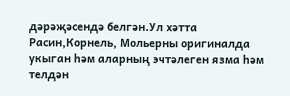дәрәҗәсендә белгән.Ул хәтта Расин,Корнель, Мольерны оригиналда укыган һәм аларның эчтәлеген язма һәм телдән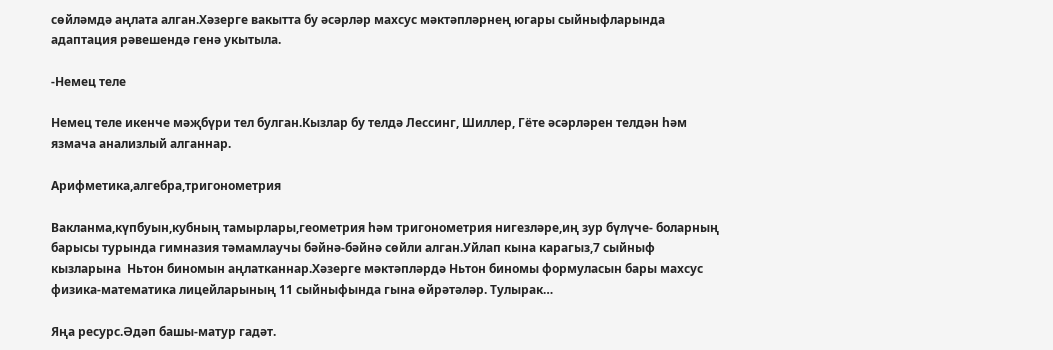сөйләмдә аңлата алган.Хәзерге вакытта бу әсәрләр махсус мәктәпләрнең югары сыйныфларында адаптация рәвешендә генә укытыла.

-Немец теле

Немец теле икенче мәҗбүри тел булган.Кызлар бу телдә Лессинг, Шиллер, Гёте әсәрләрен телдән һәм язмача анализлый алганнар.

Арифметика,алгебра,тригонометрия

Вакланма,күпбуын,кубның тамырлары,геометрия һәм тригонометрия нигезләре,иң зур бүлүче- боларның барысы турында гимназия тәмамлаучы бәйнә-бәйнә сөйли алган.Уйлап кына карагыз,7 сыйныф кызларына  Ньтон биномын аңлатканнар.Хәзерге мәктәпләрдә Ньтон биномы формуласын бары махсус физика-математика лицейларының 11 сыйныфында гына өйрәтәләр. Тулырак…

Яңа ресурс.Әдәп башы-матур гадәт.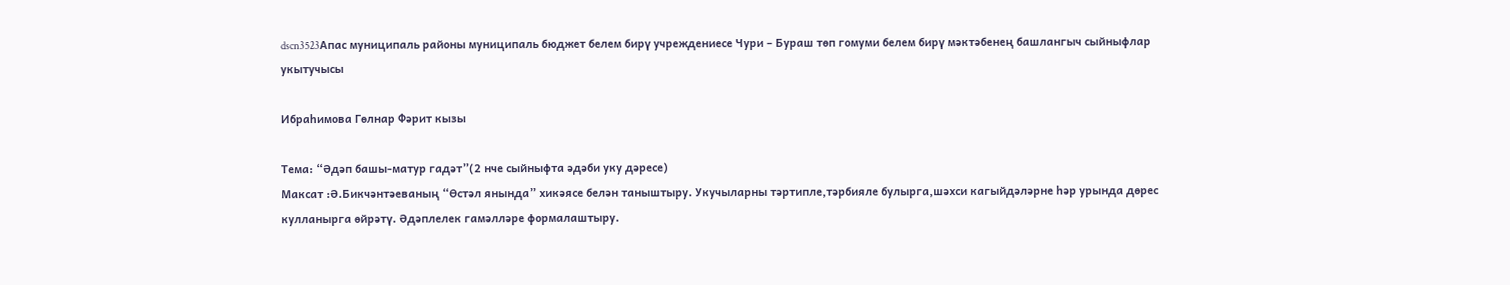dscn3523Апас муниципаль районы муниципаль бюджет белем бирү учреждениесе Чури – Бураш төп гомуми белем бирү мәктәбенең башлангыч сыйныфлар укытучысы

Ибраһимова Гөлнар Фәрит кызы

Тема: “Әдәп башы-матур гадәт”(2 нче сыйныфта әдәби уку дәресе)
Максат :Ә.Бикчәнтәеваның “Өстәл янында” хикәясе белән таныштыру. Укучыларны тәртипле,тәрбияле булырга,шәхси кагыйдәләрне һәр урында дөрес кулланырга өйрәтү. Әдәплелек гамәлләре формалаштыру.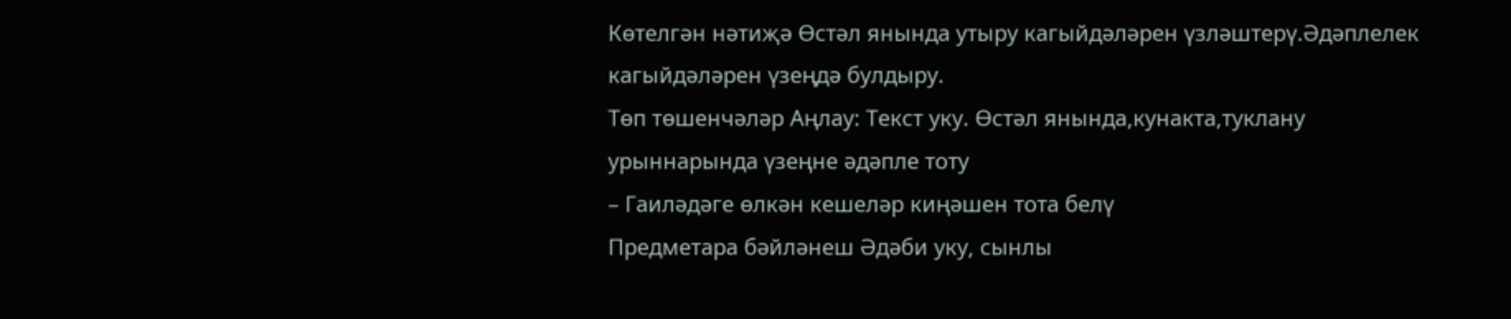Көтелгән нәтиҗә Өстәл янында утыру кагыйдәләрен үзләштерү.Әдәплелек кагыйдәләрен үзеңдә булдыру.
Төп төшенчәләр Аңлау: Текст уку. Өстәл янында,кунакта,туклану урыннарында үзеңне әдәпле тоту
– Гаиләдәге өлкән кешеләр киңәшен тота белү
Предметара бәйләнеш Әдәби уку, сынлы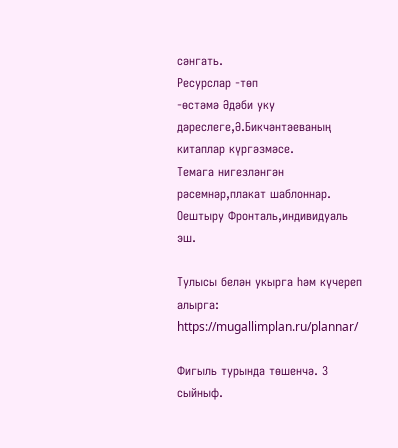сәнгать.
Ресурслар -төп
-өстәмә Әдәби уку дәреслеге,Ә.Бикчәнтәеваның китаплар күргәзмәсе.
Темага нигезләнгән рәсемнәр,плакат шаблоннар.
Оештыру Фронталь,индивидуаль эш.

Тулысы белән укырга һәм күчереп алырга: https://mugallimplan.ru/plannar/

Фигыль турында төшенчә. 3 сыйныф.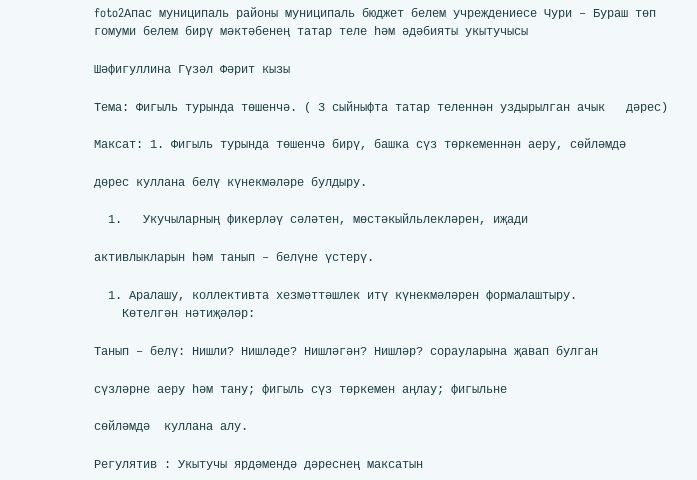foto2Апас муниципаль районы муниципаль бюджет белем учреждениесе Чури – Бураш төп гомуми белем бирү мәктәбенең татар теле һәм әдәбияты укытучысы

Шәфигуллина Гүзәл Фәрит кызы

Тема: Фигыль турында төшенчә. ( 3 сыйныфта татар теленнән уздырылган ачык   дәрес)

Максат: 1. Фигыль турында төшенчә бирү, башка сүз төркеменнән аеру, сөйләмдә

дөрес куллана белү күнекмәләре булдыру.

  1.   Укучыларның фикерләү сәләтен, мөстәкыйльлекләрен, иҗади

активлыкларын һәм танып – белүне үстерү.

  1. Аралашу, коллективта хезмәттәшлек итү күнекмәләрен формалаштыру.
    Көтелгән нәтиҗәләр:

Танып – белү: Нишли? Нишләде? Нишләгән? Нишләр? сорауларына җавап булган

сүзләрне аеру һәм тану; фигыль сүз төркемен аңлау; фигыльне

сөйләмдә  куллана алу.

Регулятив : Укытучы ярдәмендә дәреснең максатын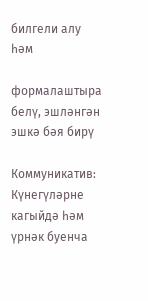билгели алу һәм

формалаштыра белү, эшләнгән эшкә бәя бирү

Коммуникатив: Күнегүләрне кагыйдә һәм үрнәк буенча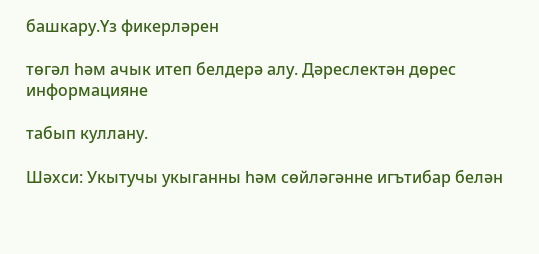башкару.Үз фикерләрен

төгәл һәм ачык итеп белдерә алу. Дәреслектән дөрес информацияне

табып куллану.

Шәхси: Укытучы укыганны һәм сөйләгәнне игътибар белән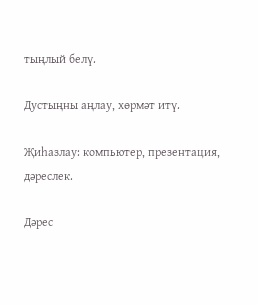тыңлый белү.

Дустыңны аңлау, хөрмәт итү.

Җиһазлау: компьютер, презентация, дәреслек.

Дәрес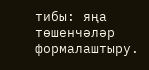тибы: яңа төшенчәләр формалаштыру.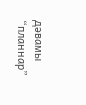дәвамы “планнар”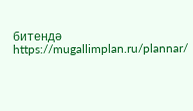битендә  https://mugallimplan.ru/plannar/